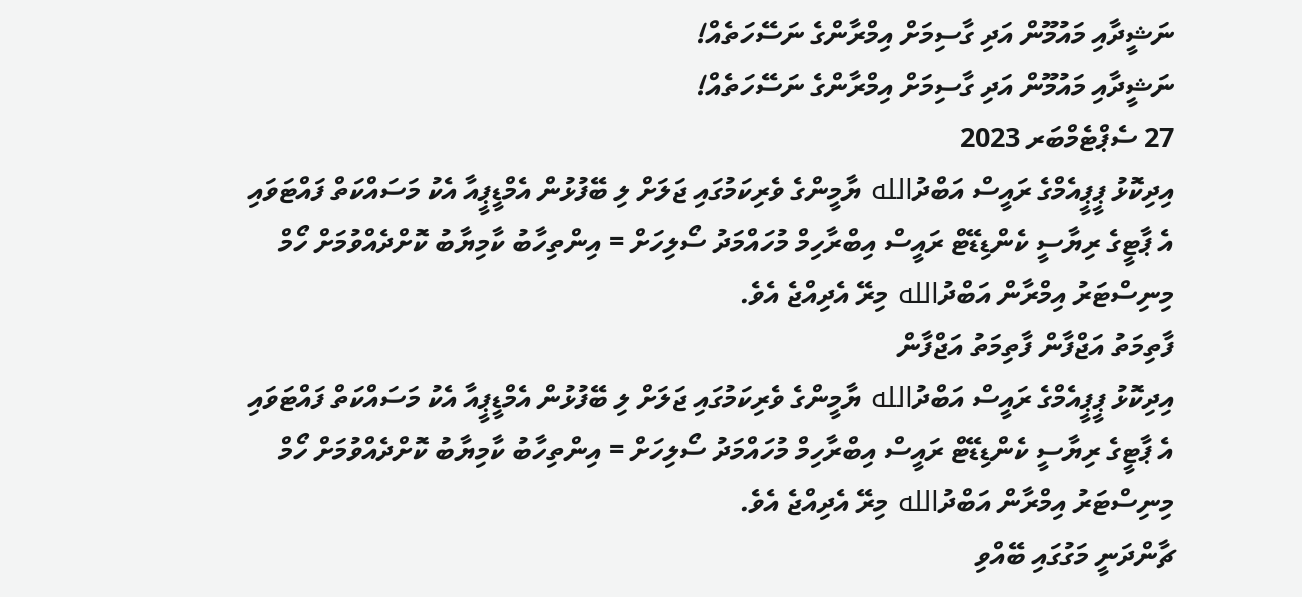ނަޝީދާއި މައުމޫން އަދި ގާސިމަށް އިމްރާންގެ ނަސޭހަތެއް!
ނަޝީދާއި މައުމޫން އަދި ގާސިމަށް އިމްރާންގެ ނަސޭހަތެއް!
27 ސެޕްޓެމްބަރ 2023
އިދިކޮޅު ޕީޕީއެމްގެ ރައީސް އަބްދުالله ޔާމީންގެ ވެރިކަމުގައި ޖަލަށް ލި ބޭފުޅުން އެމްޑީޕީއާ އެކު މަސައްކަތް ފައްޓަވައި އެ ޕާޓީގެ ރިޔާސީ ކެންޑިޑޭޓް ރައީސް އިބްރާހިމް މުހައްމަދު ސޯލިހަށް = އިންތިހާބު ކާމިޔާބު ކޮށްދެއްވުމަށް ހޯމް މިނިސްޓަރު އިމްރާން އަބްދުالله މިރޭ އެދިއްޖެ އެވެ.
ފާތިމަތު އަޖްފާން ފާތިމަތު އަޖްފާން
އިދިކޮޅު ޕީޕީއެމްގެ ރައީސް އަބްދުالله ޔާމީންގެ ވެރިކަމުގައި ޖަލަށް ލި ބޭފުޅުން އެމްޑީޕީއާ އެކު މަސައްކަތް ފައްޓަވައި އެ ޕާޓީގެ ރިޔާސީ ކެންޑިޑޭޓް ރައީސް އިބްރާހިމް މުހައްމަދު ސޯލިހަށް = އިންތިހާބު ކާމިޔާބު ކޮށްދެއްވުމަށް ހޯމް މިނިސްޓަރު އިމްރާން އަބްދުالله މިރޭ އެދިއްޖެ އެވެ.
ޗާންދަނީ މަގުގައި ބޭއްވި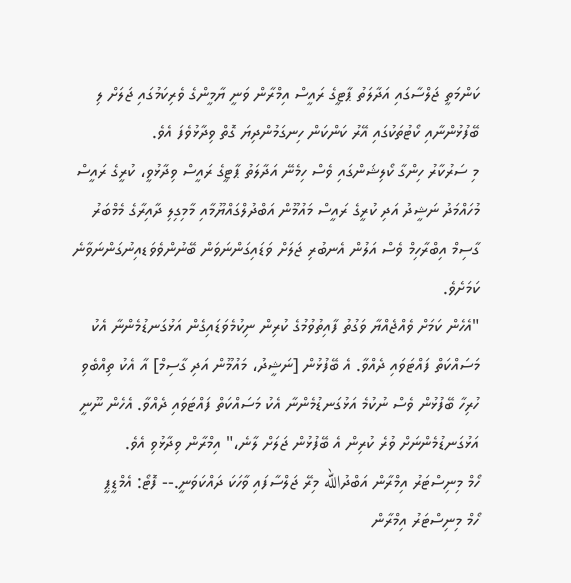ކަންމަތީ ޖަލްސާގައި އަދާލަތު ޕާޓީގެ ރައީސް އިމްރާން ވަނީ ޔާމީންގެ ވެރިކަމުގައި ޖަލަށް ލި ބޭފުޅުންނާއި ކޯޓުތަކުގައި އޭރު ކަންކަން ހިނގަމުންދިޔަ ގޮތް ވިދާޅުވެފަ އެވެ.
މި ސަރުކާރު ހިންގާ ކޯލިޝަންގައި ވެސް ހިމެނޭ އަދާލަތު ޕާޓީގެ ރައީސް ވިދާޅުވީ، ކުރީގެ ރައީސް މުހައްމަދު ނަޝީދު އަދި ކުރީގެ ރައީސް މައުމޫން އަބްދުލްގައްޔޫމާއި މާމިގިލި ދާއިރާގެ މެމްބަރު ގާސިމް އިބްރާހިމް ވެސް އަލުން އެނބުރި ޖަލަށް ވަޑައިގަންނަވަން ބޭނުންވެވަޑއިނުގަންނަވާނެ ކަމަށެވެ.
"އެހެން ކަމަށް ވެއްޖެއްޔާ ވަގުތު ފާއިތުވުމުގެ ކުރިން ނިކުމެވަޑައިގެން އަޅުގަނޑުމެންނާ އެކު މަސައްކަތް ފައްޓަވައި ދެއްވާ. އެ ބޭފުޅުން [ނަޝީދު، މައުމޫން އަދި ގާސިމް] އާ އެކު ތިއްބެވި ހުރިހާ ބޭފުޅުން ވެސް ނުކުމެ އަޅުގަނޑުމެންނާ އެކު މަސައްކަތް ފައްޓަވައި ދެއްވާ. އެހެން ނޫނީ އަޅުގަނޑުމެންނަށް ވުރެ ކުރިން އެ ބޭފުޅުން ޖަލަށް ލާނެ،" އިމްރާން ވިދާޅުވި އެވެ.
ހޯމް މިނިސްޓަރު އިމްރާން އަބްދުالله މިރޭ ޖަލްސާފައި ވާހަކަ ދައްކަވަނީ.-- ފޮޓޯ: އެމްޑީޕީ
ހޯމް މިނިސްޓަރު އިމްރާން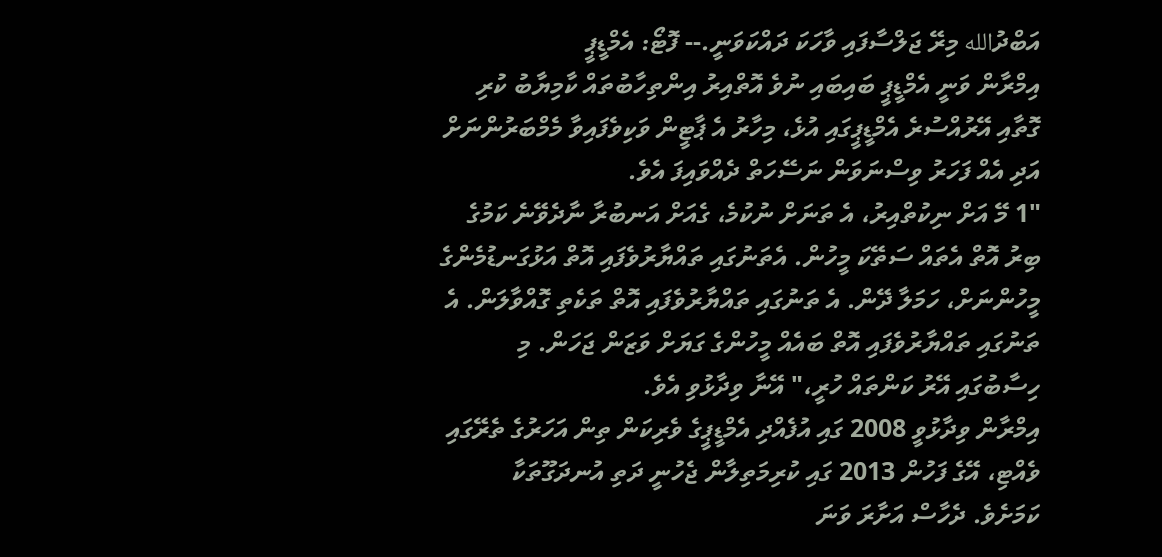އަބްދުالله މިރޭ ޖަލްސާފައި ވާހަކަ ދައްކަވަނީ.-- ފޮޓޯ: އެމްޑީޕީ
އިމްރާން ވަނީ އެމްޑީޕީ ބައިބައި ނުވެ އޮތްއިރު އިންތިހާބުތައް ކާމިޔާބު ކުރި ގޮތާއި އޭރުއްސުރެ އެމްޑީޕީގައި އުޅެ، މިހާރު އެ ޕާޓީން ވަކިވެފައިވާ މެމްބަރުންނަށް އަދި އެއް ފަހަރު ވިސްނަވަން ނަސޭހަތް ދެއްވައިފަ އެވެ.
"1 މޭ އަށް ނިކުތްއިރު، އެ ތަނަށް ނުކުމެ، ގެއަށް އަނބުރާ ނާދެވޭނެ ކަމުގެ ބިރު އޮތް އެތައް ސަތޭކަ މީހުން. އެތަނުގައި ތައްޔާރުވެފައި އޮތް އަޅުގަނޑުމެންގެ މީހުންނަށް، ހަމަލާ ދޭން. އެ ތަނުގައި ތައްޔާރުވެފައި އޮތް ތަކެތި ގޮއްވާލަން. އެ ތަނުގައި ތައްޔާރުވެފައި އޮތް ބައެއް މީހުންގެ ގަޔަށް ވަޒަން ޖަހަން. މި ހިސާބުގައި އޭރު ކަންތައް ހުރީ،" އޭނާ ވިދާޅުވި އެވެ.
އިމްރާން ވިދާޅުވީ 2008 ގައި އުފެއްދި އެމްޑީޕީގެ ވެރިކަން ތިން އަހަރުގެ ތެރޭގައި ވެއްޓި، އޭގެ ފަހުން 2013 ގައި ކުރިމަތިލާން ޖެހުނީ ދަތި އުނދަގޫތަކާ ކަމަށެވެ. ދެހާސް އަށާރަ ވަނަ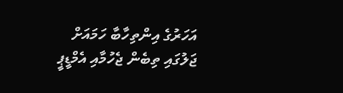އަހަރުގެ އިންތިހާބާ ހަމައަށް ޖަލުގައި ތިބެން ޖެހުމާއި އެމްޑީޕީ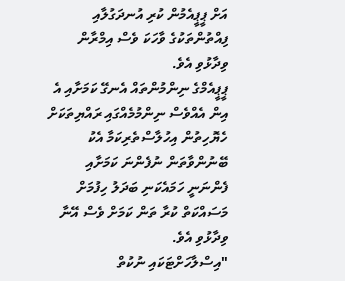އަށް ޕީޕީއެމުން ކުރި އުނދަގުލާއި ފިއްތުންތަކުގެ ވާހަކަ ވެސް އިމްރާން ވިދާޅުވި އެވެ.
ޕީޕީއެމްގެ ނިންމުންތައް އެނގޭ ކަމަށާއި އެ އިން އެއްވެސް ނިންމުމެއްގައި ރައްޔިތަކަށް ހެޔޮހިތުން އިހުލާސްތެރިކަމާ އެކު ބޭނުންވާތަން ނުފެންނަ ކަމަށާއި ފެންނަނީ ހަމައެކަނި ބަދަލު ހިފުމަށް މަސައްކަތް ކުރާ ތަން ކަމަށް ވެސް އޭނާ ވިދާޅުވި އެވެ.
"އިސްލާހަށްޓަކައި ނުކުތް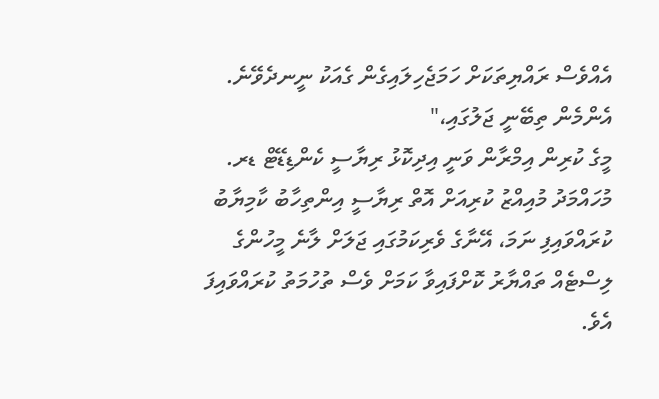އެއްވެސް ރައްޔިތަކަށް ހަމަޖެހިލައިގެން ގެއަކު ނީނދެވޭނެ. އެންމެން ތިބޭނީ ޖަލުގައި،"
މީގެ ކުރިން އިމްރާން ވަނީ އިދިކޮޅު ރިޔާސީ ކެންޑިޑޭޓް ޑރ. މުހައްމަދު މުއިއްޒު ކުރިއަށް އޮތް ރިޔާސީ އިންތިހާބު ކާމިޔާބު ކުރައްވައިފި ނަމަ، އޭނާގެ ވެރިކަމުގައި ޖަލަށް ލާނެ މީހުންގެ ލިސްޓެއް ތައްޔާރު ކޮށްފައިވާ ކަމަށް ވެސް ތުހުމަތު ކުރައްވައިފަ އެވެ.